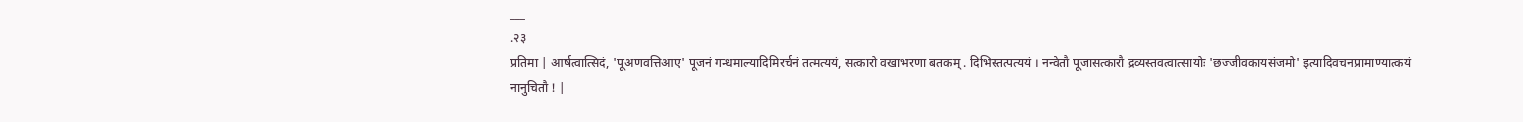___
.२३
प्रतिमा | आर्षत्वात्सिदं, 'पूअणवत्तिआए' पूजनं गन्धमाल्यादिमिरर्चनं तत्मत्ययं, सत्कारो वखाभरणा बतकम् . दिभिस्तत्पत्ययं । नन्वेतौ पूजासत्कारौ द्रव्यस्तवत्वात्सायोः 'छज्जीवकायसंजमो' इत्यादिवचनप्रामाण्यात्कयं नानुचितौ ! |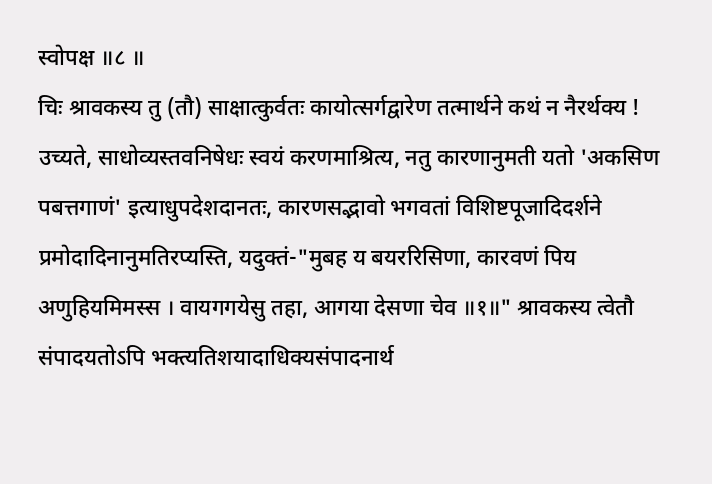स्वोपक्ष ॥८ ॥
चिः श्रावकस्य तु (तौ) साक्षात्कुर्वतः कायोत्सर्गद्वारेण तत्मार्थने कथं न नैरर्थक्य ! उच्यते, साधोव्यस्तवनिषेधः स्वयं करणमाश्रित्य, नतु कारणानुमती यतो 'अकसिण पबत्तगाणं' इत्याधुपदेशदानतः, कारणसद्भावो भगवतां विशिष्टपूजादिदर्शने प्रमोदादिनानुमतिरप्यस्ति, यदुक्तं-"मुबह य बयररिसिणा, कारवणं पिय अणुहियमिमस्स । वायगगयेसु तहा, आगया देसणा चेव ॥१॥" श्रावकस्य त्वेतौ संपादयतोऽपि भक्त्यतिशयादाधिक्यसंपादनार्थ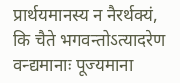प्रार्थयमानस्य न नैरर्थक्यं, कि चैते भगवन्तोऽत्यादरेण वन्द्यमानाः पूज्यमाना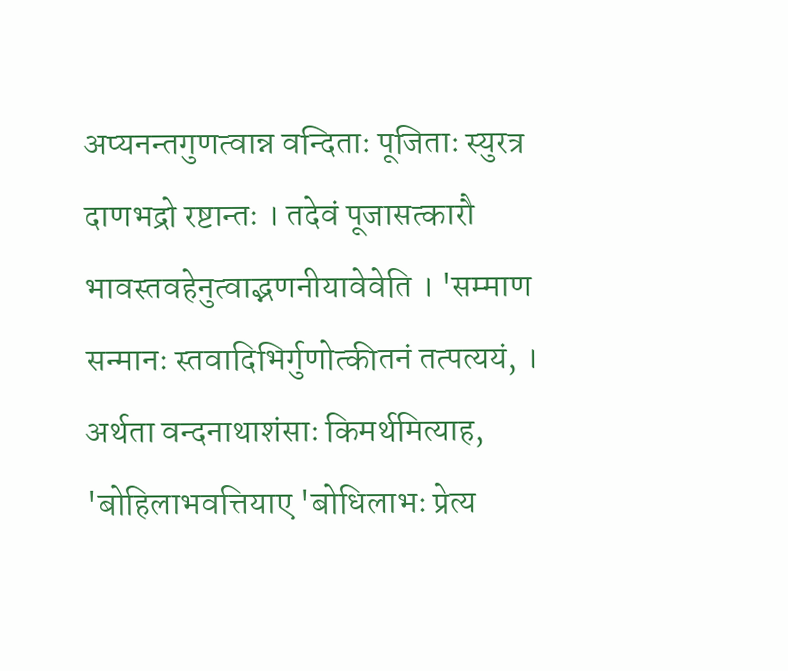अप्यनन्तगुणत्वान्न वन्दिताः पूजिताः स्युरत्र दाणभद्रो रष्टान्तः । तदेवं पूजासत्कारौ भावस्तवहेनुत्वाद्भणनीयावेवेति । 'सम्माण सन्मानः स्तवादिभिर्गुणोत्कीतनं तत्पत्ययं, । अर्थता वन्दनाथाशंसाः किमर्थमित्याह, 'बोहिलाभवत्तियाए 'बोधिलाभः प्रेत्य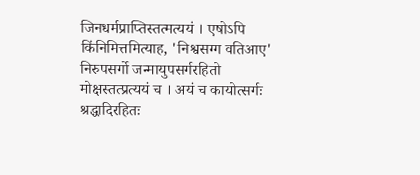जिनधर्मप्राप्तिस्तत्मत्ययं । एषोऽपि किंनिमित्तमित्याह, 'निश्वसग्ग वतिआए' निरुपसर्गो जन्मायुपसर्गरहितो मोक्षस्तत्प्रत्ययं च । अयं च कायोत्सर्गः श्रद्धादिरहितः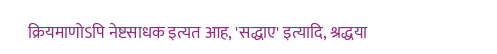क्रियमाणोऽपि नेष्टसाधक इत्यत आह, 'सद्धाए' इत्यादि, श्रद्धया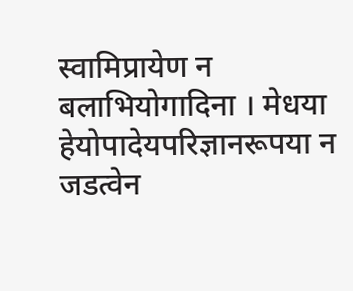स्वामिप्रायेण न बलाभियोगादिना । मेधया हेयोपादेयपरिज्ञानरूपया न जडत्वेन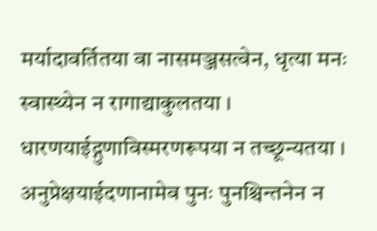मर्यादावर्तितया वा नासमञ्जसत्वेन, धृत्या मनः स्वास्थ्येन न रागाद्याकुलतया । धारणयाईद्गुणाविस्मरणरूपया न तच्छून्यतया । अनुप्रेक्षयाईदणानामेव पुनः पुनश्चिन्तनेन न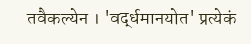तवैकल्येन । 'वर्द्धमानयोत' प्रत्येकं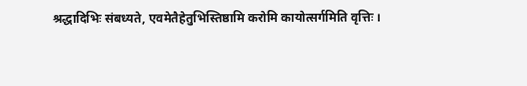श्रद्धादिभिः संबध्यते, एवमेतैहेतुभिस्तिष्ठामि करोमि कायोत्सर्गमिति वृत्तिः ।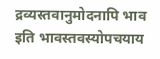द्रव्यस्तवानुमोदनापि भाव इति भावस्तवस्योपचयाय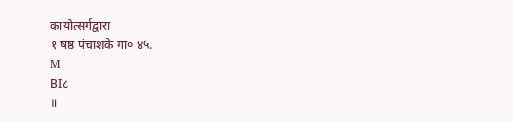कायोत्सर्गद्वारा
१ षष्ठ पंचाशके गा० ४५.
M
BI८
॥